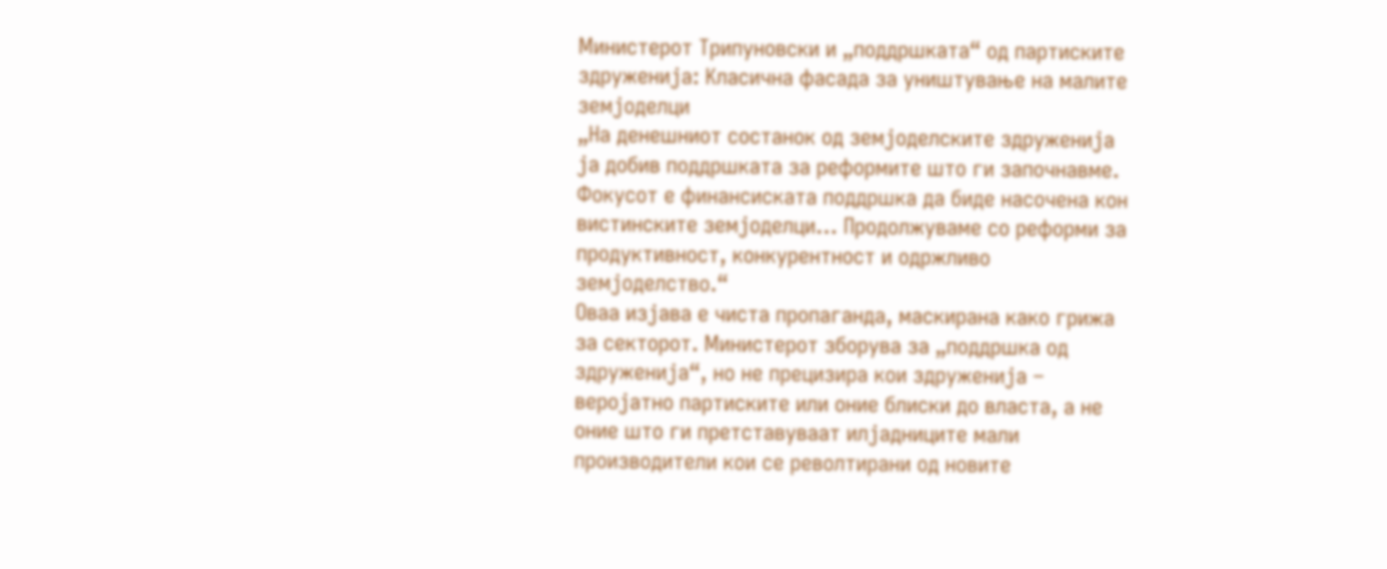Министерот Трипуновски и „поддршката“ од партиските здруженија: Класична фасада за уништување на малите земјоделци
„На денешниот состанок од земјоделските здруженија ја добив поддршката за реформите што ги започнавме. Фокусот е финансиската поддршка да биде насочена кон вистинските земјоделци… Продолжуваме со реформи за продуктивност, конкурентност и одржливо земјоделство.“
Оваа изјава е чиста пропаганда, маскирана како грижа за секторот. Министерот зборува за „поддршка од здруженија“, но не прецизира кои здруженија – веројатно партиските или оние блиски до власта, а не оние што ги претставуваат илјадниците мали производители кои се револтирани од новите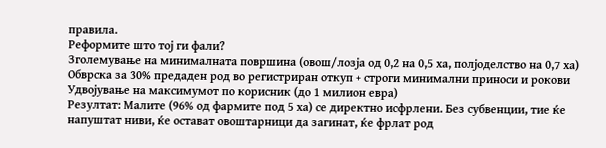правила.
Реформите што тој ги фали?
Зголемување на минималната површина (овош/лозја од 0,2 на 0,5 ха, полјоделство на 0,7 ха)
Обврска за 30% предаден род во регистриран откуп + строги минимални приноси и рокови
Удвојување на максимумот по корисник (до 1 милион евра)
Резултат: Малите (96% од фармите под 5 ха) се директно исфрлени. Без субвенции, тие ќе напуштат ниви, ќе остават овоштарници да загинат, ќе фрлат род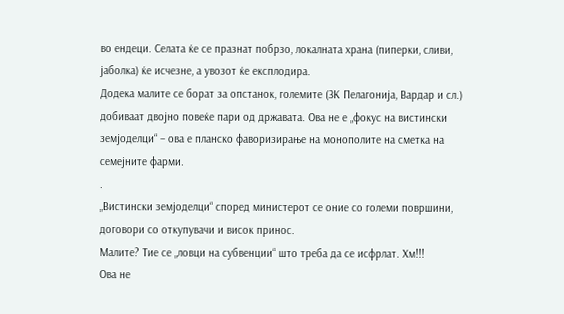во ендеци. Селата ќе се празнат побрзо, локалната храна (пиперки, сливи, јаболка) ќе исчезне, а увозот ќе експлодира.
Додека малите се борат за опстанок, големите (ЗК Пелагонија, Вардар и сл.) добиваат двојно повеќе пари од државата. Ова не е „фокус на вистински земјоделци“ – ова е планско фаворизирање на монополите на сметка на семејните фарми.
.
„Вистински земјоделци“ според министерот се оние со големи површини, договори со откупувачи и висок принос.
Малите? Тие се „ловци на субвенции“ што треба да се исфрлат. Хм!!!
Ова не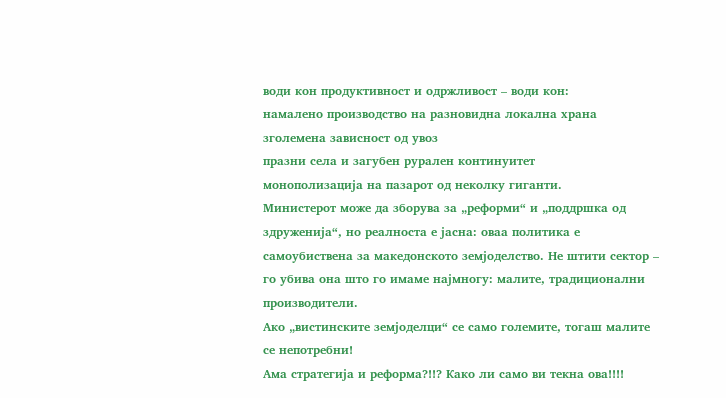води кон продуктивност и одржливост – води кон:
намалено производство на разновидна локална храна
зголемена зависност од увоз
празни села и загубен рурален континуитет
монополизација на пазарот од неколку гиганти.
Министерот може да зборува за „реформи“ и „поддршка од здруженија“, но реалноста е јасна: оваа политика е самоубиствена за македонското земјоделство. Не штити сектор – го убива она што го имаме најмногу: малите, традиционални производители.
Ако „вистинските земјоделци“ се само големите, тогаш малите се непотребни!
Ама стратегија и реформа?!!? Како ли само ви текна ова!!!!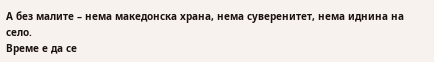А без малите – нема македонска храна, нема суверенитет, нема иднина на село.
Време е да се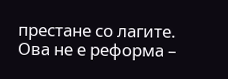престане со лагите. Ова не е реформа –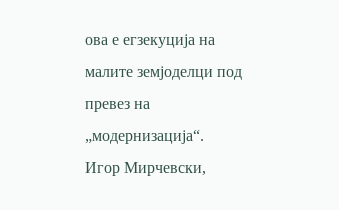ова е егзекуција на малите земјоделци под превез на „модернизација“.
Игор Мирчевски,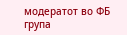модератот во ФБ група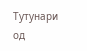Тутунари од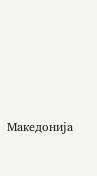Македонија